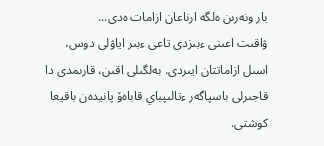بار ونەرىن ەلگە ارناعان ازامات ەدى...
ۋاقىت اعىنى ءبىزدى تاعى ءبىر اياۋلى دوس، اسىل ازاماتتان ايىردى. بەلگىلى اقىن، قارىمدى دا قاجىرلى باسپاگەر ءتالىپباي قاباەۆ پانيدەن باقيعا كوشتى.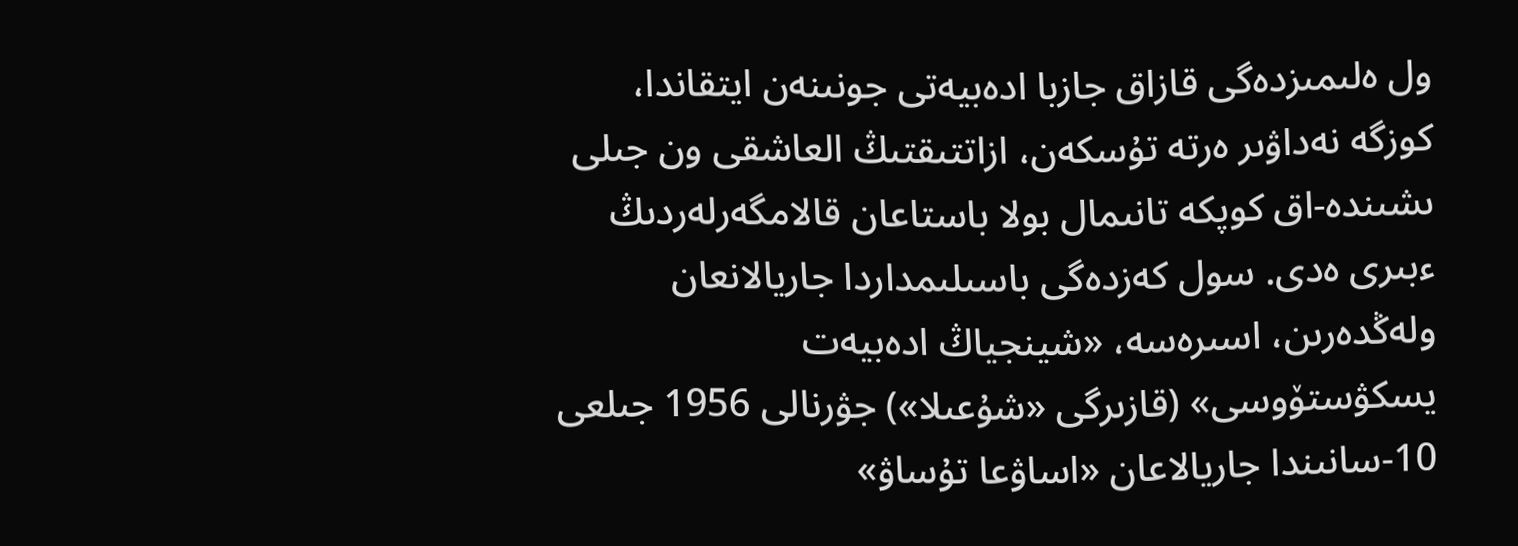ول ەلىمىزدەگى قازاق جازبا ادەبيەتى جونىنەن ايتقاندا، كوزگە نەداۋىر ەرتە تۇسكەن، ازاتتىقتىڭ العاشقى ون جىلى ىشىندە-اق كوپكە تانىمال بولا باستاعان قالامگەرلەردىڭ ءبىرى ەدى. سول كەزدەگى باسىلىمداردا جاريالانعان ولەڭدەرىن، اسىرەسە، «شينجياڭ ادەبيەت يسكۋستۆوسى» (قازىرگى «شۇعىلا») جۋرنالى 1956 جىلعى 10-سانىندا جاريالاعان «اساۋعا تۇساۋ»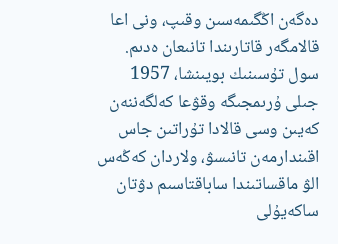دەگەن اڭگىمەسىن وقىپ، ونى اعا قالامگەر قاتارىندا تانىعان ەدىم. سول تۇسىنىك بويىنشا، 1957 جىلى ۇرىمجىگە وقۋعا كەلگەننەن كەيىن وسى قالادا تۇراتىن جاس اقىندارمەن تانىسۋ، ولاردان كەڭەس الۋ ماقساتىندا ساباقتاسىم دۋتان ساكەيۇلى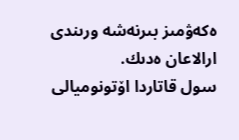ەكەۋمىز بىرنەشە ورىندى ارالاعان ەدىك.
سول قاتاردا اۆتونوميالى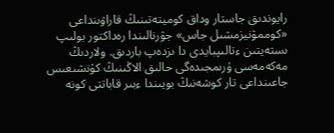رايوندىق جاستار وداق كوميتەتىنىڭ قاراۋىنداعى «كوممۋنيزمشىل جاس» جۋرنالىندا رەداكتور بولىپ ىستەيتىن ءتالىپبايدى دا ىزدەپ باردىق. ولاردىڭ مەكەمەسى ۇرىمجىدەگى حالىق الاڭىنىڭ كۇنشىعىس جاعىنداعى تار كوشەنىڭ بويىندا ءبىر قاباتتى كونە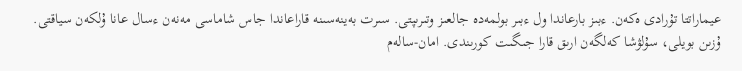عيماراتتا تۇرادى ەكەن. ءبىز بارعاندا ول ءبىر بولمەدە جالعىز وتىرىپتى. سىرت بەينەسىنە قاراعاندا جاس شاماسى مەنەن ءسال عانا ۇلكەن سياقتى. ۇزىن بويلى، سۇلۋشا كەلگەن ارىق قارا جىگىت كورىندى. امان-سالەم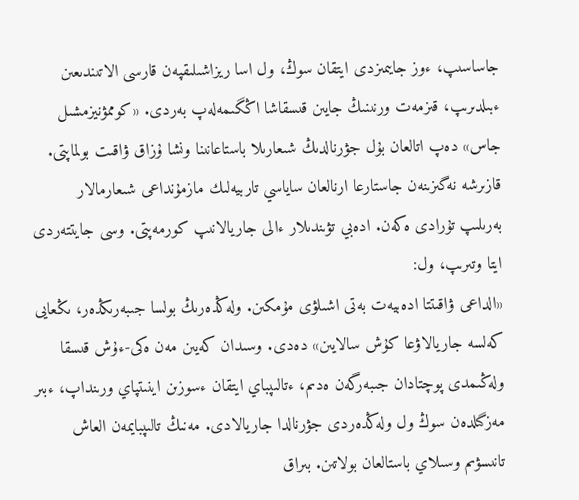جاساسىپ، ءوز جايىمىزدى ايتقان سوڭ، ول اسا ريزاشىلىقپەن قارسى الاتىندىعىن ءبىلدىرىپ، قىزمەت ورنىنىڭ جايىن قىسقاشا اڭگىمەلەپ بەردى. «كوممۋنيزمشىل جاس» دەپ اتالعان بۇل جۋرنالدىڭ شىعارىلا باستاعانىنا ونشا ۇزاق ۋاقىت بولماپتى. قازىرشە نەگىزىنەن جاستارعا ارنالعان ساياسي تاربيەلىك مازمۇنداعى شىعارمالار بەرىلىپ تۇرادى ەكەن. ادەبي تۋىندىلار ءالى جاريالانىپ كورمەپتى. وسى جايتتەردى ايتا وتىرىپ، ول:
«الداعى ۋاقىتتا ادەبيەت بەتى اشىلۋى مۇمكىن. ولەڭدەرىڭ بولسا جىبەرىڭدەر، ىڭعايى كەلسە جاريالاۋعا كۇش سالايىن» دەدى. وسىدان كەيىن مەن ەكى-ءۇش قىسقا ولەڭىمدى پوچتادان جىبەرگەن ەدىم، ءتالىپباي ايتقان ءسوزىن اينىتپاي ورىنداپ، ءبىر مەزگىلدەن سوڭ ول ولەڭدەردى جۋرنالدا جاريالادى. مەنىڭ تالىپبايمەن العاش تانىسۋىم وسىلاي باستالعان بولاتىن. بىراق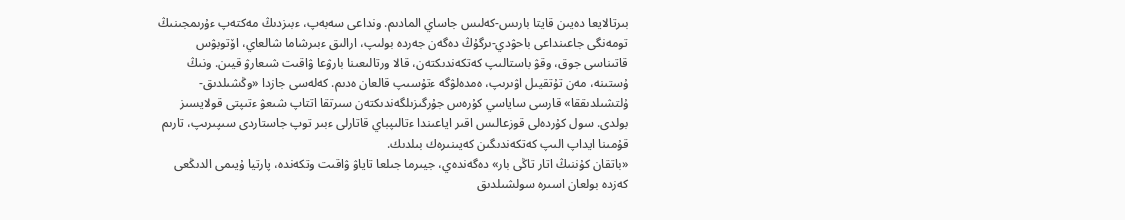بىرتالايعا دەيىن قايتا بارىس-كەلىس جاساي المادىم. ونداعى سەبەپ، ءبىزدىڭ مەكتەپ ءۇرىمجىنىڭ تومەنگى جاعىنداعى باحۋدي-ىرگۇڭ دەگەن جەردە بولىپ، ارالىق ءبىرشاما شالعاي، اۆتوبۋس قاتىناسى جوق، وقۋ باستالىپ كەتكەندىكتەن، قالا ورتالىعىنا بارۋعا ۋاقىت شىعارۋ قيىن. ونىڭ ۇستىنە، مەن تۇتقيىل اۋىرىپ، ەمدەلۋگە ءتۇسىپ قالعان ەدىم. كەلەسى جازدا «وڭشىلدىق-ۇلتشىلدىققا» قارسى ساياسي كۇرەس جۇرگىزىلگەندىكتەن سىرتقا اتتاپ شىعۋ ءتىپتى قولايسىز بولدى. سول كۇردەلى قوزعالىس اقىر اياعىندا ءتالىپباي قاتارلى ءبىر توپ جاستاردى سىپىرىپ، تارىم قۇمىنا ايداپ الىپ كەتكەندىگىن كەيىنىرەك بىلدىك.
«باتقان كۇننىڭ اتار تاڭى بار» دەگەندەي، جيىرما جىلعا تاياۋ ۋاقىت وتكەندە، پارتيا ۇيىمى الدىڭعى كەزدە بولعان اسىرە سولشىلدىق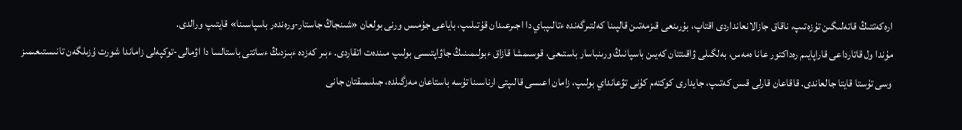ارەكەتتىڭ قاتەلىگىن تۇزەتىپ، ناقاق جازالانعانداردى اقتاپ، بۇرىنعى قىزمەتىن قالپىنا كەلتىرگەندە ءتالىپباي دا اجىرعىدان قۇتىلىپ، باياعى جۇمىس ورنى بولعان «شىنجاڭ جاستار-ورەندەر باسپاسىنا» قايتىپ ورالدى.
مۇندا ول قاتارداعى قاراپايىم رەداكتور عانا ەمەس، بەلگىلى ۋاقىتتان كەيىن باسپانىڭ ورىنباسار باستىعى، قوسىمشا قازاق ءبولىمىنىڭ جاۋاپتىسى بولىپ مىندەت اتقاردى. ءبىر كەزدە ءبىزدىڭ ءساتتى باستالسا دا اۋمالى-توكپەلى زاماندا شورت ۇزىلگەن تانىستىعىمىز وسى تۇستا قايتا جالعاندى. قاقاعان قارلى قىس كەتىپ، جايدارى كوكتەم كۇنى تۋعانداي بولىپ، زامان اعىسى قالىپتى ارناسىنا تۇسە باستاعان مەزگىلدە، جىلىمىقتان جانى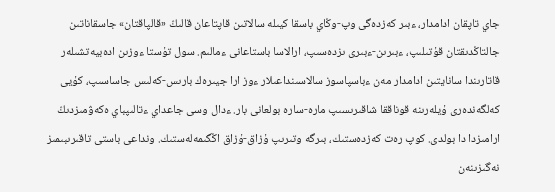جاي تاپقان ادامدار، ءبىر كەزدەگى وپ-وڭاي باسقا كيىلە سالاتىن قاپتاعان قالىڭ «قالپاقتان» جاسقاناتىن جالتاڭدىقتان قۇتىلىپ، ءبىرىن-ءبىرى ىزدەسىپ، ارالاسا باستاعانى ءمالىم. سول تۇستا ءوزىن ادەبيەتشىلەر قاتارىندا سانايتىن ادامدار مەن ءباسپاسوز سالاسىنداعىلار ءوز ارا جيىرەك بارىس-كەلىس جاساسىپ، كۇيى كەلگەندەرى ۇيلەرىنە قوناققا شاقىرىسىپ مارە-سارە بولعانى بار. ءدال وسى جاعداي ءتالىپباي ەكەۋمىزدىڭ ارامىزدا دا بولدى. كوپ رەت كەزدەستىك، بىرگە وتىرىپ ۇزاق-ۇزاق اڭگىمەلەستىك. ونداعى باستى تاقىرىبىمىز نەگىزىنەن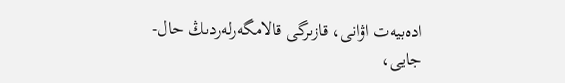ادەبيەت اۋانى، قازىرگى قالامگەرلەردىڭ حال-جايى،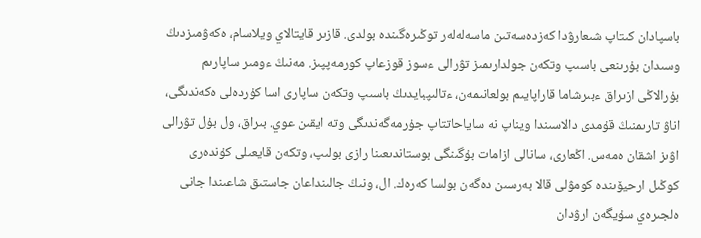باسپادان كىتاپ شىعارۋدا كەزدەسەتىن ماسەلەلەر توڭىرەگىندە بولدى. قازىر قايتالاي ويلاسام، ەكەۋمىزدىڭ وسىدان بۇرىنعى باسىپ وتكەن جولدارىمىز تۋرالى ءسوز قوزعاپ كورمەپپىز. مەنىڭ ءومىر ساپارىم بۇرالاڭى ازىراق ءبىرشاما قاراپايىم بولعانىمەن، ءتالىپبايدىڭ باسىپ وتكەن ساپارى اسا كۇردەلى ەكەندىگى، اناۋ تارىمنىڭ قۇمدى دالاسىندا ويناپ نە ساياحاتتاپ جۇرمەگەندىگى وتە ايقىن عوي. بىراق، ول بۇل تۋرالى اۋىز اشقان ەمەس. اڭعارى، سانالى ازامات بۇگىنگى بوستاندىعىنا رازى بولىپ، وتكەن قايعىلى كۇندەرى كوڭىل ارحيۆىندە كومۋلى قالا بەرسىن دەگەن بولسا كەرەك. ال، ونىڭ جالىنداعان جاستىق شاعىندا جانى ەلجىرەي سۇيگەن ارۋدان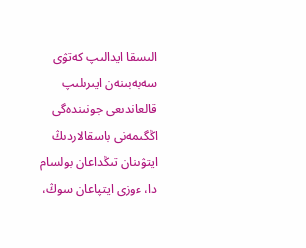الىسقا ايدالىپ كەتۋى سەبەبىنەن ايىرىلىپ قالعاندىعى جونىندەگى اڭگىمەنى باسقالاردىڭ ايتۋىنان تىڭداعان بولسام دا، ءوزى ايتپاعان سوڭ،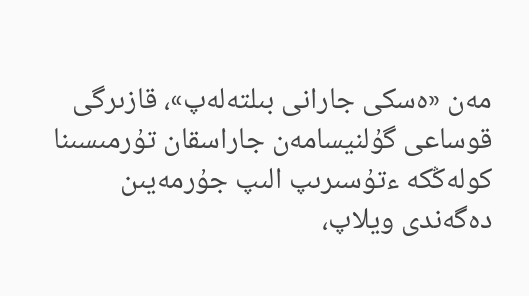مەن «ەسكى جارانى بىلتەلەپ»، قازىرگى قوساعى گۇلنيسامەن جاراسقان تۇرمىسىنا كولەڭكە ءتۇسىرىپ الىپ جۇرمەيىن دەگەندى ويلاپ،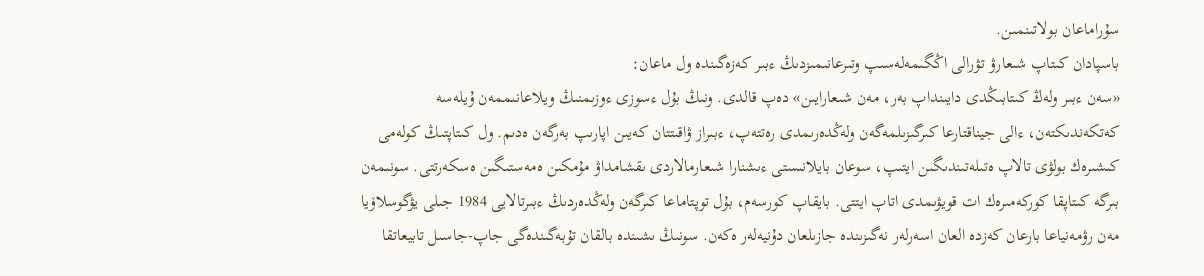سۇراماعان بولاتىنمىن.
باسپادان كىتاپ شىعارۋ تۋرالى اڭگىمەلەسىپ وتىرعانىمىزدىڭ ءبىر كەزەگىندە ول ماعان:
«سەن ءبىر ولەڭ كىتابىڭدى دايىنداپ بەر، مەن شىعارايىن» دەپ قالدى. ونىڭ بۇل ءسوزى ءوزىمنىڭ ويلاعانىممەن ۇيلەسە كەتكەندىكتەن، ءالى جيناقتارعا كىرگىزىلمەگەن ولەڭدەرىمدى رەتتەپ، ءبىراز ۋاقىتتان كەيىن اپارىپ بەرگەن ەدىم. ول كىتاپتىڭ كولەمى كىشىرەك بولۋى تالاپ ەتىلەتىندىگىن ايتىپ، سوعان بايلانىستى ءىشنارا شىعارمالاردى ىقشامداۋ مۇمكىن ەمەستىگىن ەسكەرتتى. سونىمەن بىرگە كىتاپقا كوركەمىرەك ات قويۋىمدى اتاپ ايتتى. بايقاپ كورسەم، بۇل توپتاماعا كىرگەن ولەڭدەردىڭ ءبىرتالايى 1984 جىلى يۋگوسلاۆيا مەن رۋمەنياعا بارعان كەزدە العان اسەرلەر نەگىزىندە جازىلعان دۇنيەلەر ەكەن. سونىڭ ىشىندە بالقان تۇبەگىندەگى جاپ-جاسىل تابيعاتقا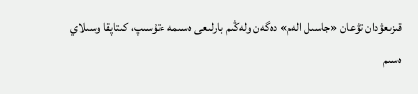قىزىعۋدان تۋعان «جاسىل الەم» دەگەن ولەڭىم بارلىعى ەسىمە ءتۇسىپ، كىتاپقا وسىلاي ەسىم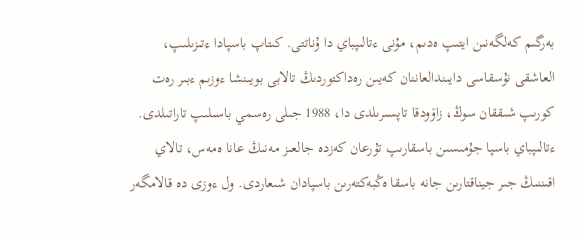بەرگىم كەلگەنىن ايتىپ ەدىم، مۇنى ءتالىپباي دا ۇناتتى. كىتاپ باسپادا ءتىزىلىپ، العاشقى نۇسقاسى دايىندالعاننان كەيىن رەداكتوردىڭ تالابى بويىنشا ءوزىم ءبىر رەت كورىپ شىققان سوڭ، زاۆودقا تاپسىرىلدى دا، 1988 جىلى رەسمي باسىلىپ تاراتىلدى. ءتالىپباي باسپا جۇمىسىن باسقارىپ تۇرعان كەزدە جالعىز مەنىڭ عانا ەمەس، تالاي اقىننىڭ جىر جيناقتارىن جانە باسقا ەڭبەكتەرىن باسپادان شىعاردى. ول ءوزى دە قالامگەر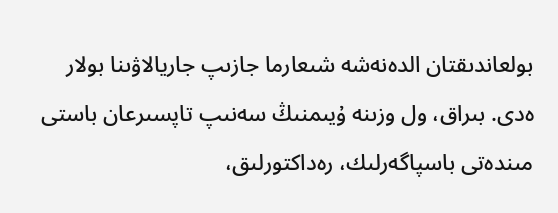بولعاندىقتان الدەنەشە شىعارما جازىپ جاريالاۋىنا بولار ەدى. بىراق، ول وزىنە ۇيىمنىڭ سەنىپ تاپسىرعان باستى مىندەتى باسپاگەرلىك، رەداكتورلىق،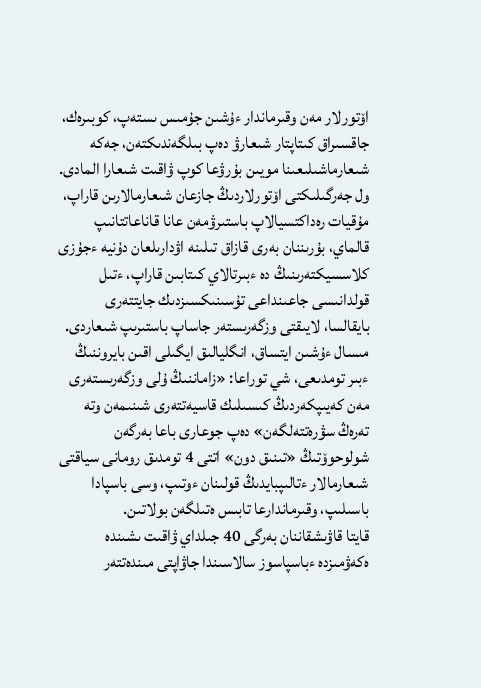اۆتورلار مەن وقىرماندار ءۇشىن جۇمىس ىستەپ، كوبىرەك، جاقسىراق كىتاپتار شىعارۋ دەپ بىلگەندىكتەن، جەكە شىعارماشىلىعىنا مويىن بۇرۋعا كوپ ۋاقىت شىعارا المادى. ول جەرگىلىكتى اۆتورلاردىڭ جازعان شىعارمالارىن قاراپ، مۇقيات رەداكتسيالاپ باستىرۋمەن عانا قاناعاتتانىپ قالماي، بۇرىننان بەرى قازاق تىلىنە اۋدارىلعان دۇنيە ءجۇزى كلاسسيكتەرىنىڭ دە ءبىرتالاي كىتابىن قاراپ، ءتىل قولدانىسى جاعىنداعى تۇسىنىكسىزدىك جايتتەرى بايقالسا، لايىقتى وزگەرىستەر جاساپ باستىرىپ شىعاردى. مىسال ءۇشىن ايتساق، انگليالىق ايگىلى اقىن بايروننىڭ ءبىر تومدىعى، شي توراعا: «زاماننىڭ ۇلى وزگەرىستەرى مەن كەيىپكەردىڭ كىسىلىك قاسيەتتەرى شىنىمەن وتە تەرەڭ سۋرەتتەلگەن» دەپ جوعارى باعا بەرگەن شولوحوۆتىڭ «تىنىق دون» اتتى 4 تومدىق رومانى سياقتى شىعارمالار ءتالىپبايدىڭ قولىنان ءوتىپ، وسى باسپادا باسىلىپ، وقىرماندارعا تابىس ەتىلگەن بولاتىن.
قايتا قاۋىشقاننان بەرگى 40 جىلداي ۋاقىت ىشىندە ەكەۋمىزدە ءباسپاسوز سالاسىندا جاۋاپتى مىندەتتەر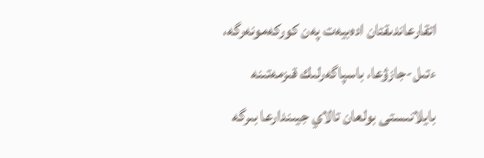اتقارعاندىقتان ادەبيەت پەن كوركەمونەرگە، ءتىل-جازۋعا، باسپاگەرلىك قىزمەتىنە بايلانىستى بولعان تالاي جيىندارعا بىرگە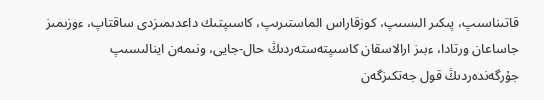قاتىناسىپ، پىكىر الىسىپ، كوزقاراس الماستىرىپ، كاسىپتىك داعدىمىزدى ساقتاپ، ءوزىمىز جاساعان ورتادا، ءبىز ارالاسقان كاسىپتەستەردىڭ حال-جايى، ونىمەن اينالىسىپ جۇرگەندەردىڭ قول جەتكىزگەن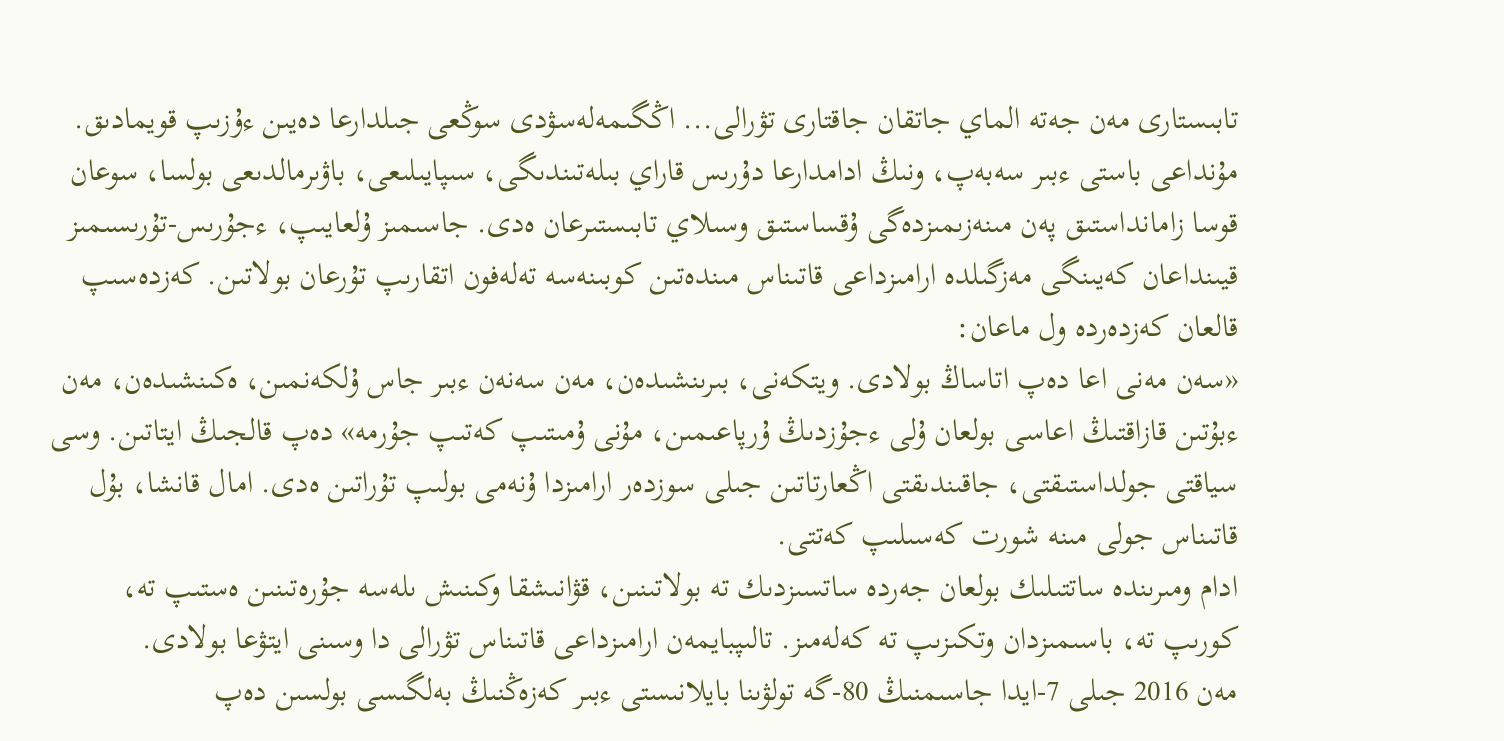تابىستارى مەن جەتە الماي جاتقان جاقتارى تۋرالى... اڭگىمەلەسۋدى سوڭعى جىلدارعا دەيىن ءۇزىپ قويمادىق. مۇنداعى باستى ءبىر سەبەپ، ونىڭ ادامدارعا دۇرىس قاراي بىلەتىندىگى، سىپايىلىعى، باۋىرمالدىعى بولسا، سوعان قوسا زامانداستىق پەن مىنەزىمىزدەگى ۇقساستىق وسىلاي تابىستىرعان ەدى. جاسىمىز ۇلعايىپ، ءجۇرىس-تۇرىسىمىز قيىنداعان كەيىنگى مەزگىلدە ارامىزداعى قاتىناس مىندەتىن كوبىنەسە تەلەفون اتقارىپ تۇرعان بولاتىن. كەزدەسىپ قالعان كەزدەردە ول ماعان:
«سەن مەنى اعا دەپ اتاساڭ بولادى. ويتكەنى، بىرىنشىدەن، مەن سەنەن ءبىر جاس ۇلكەنمىن، ەكىنشىدەن، مەن ءبۇتىن قازاقتىڭ اعاسى بولعان ۇلى ءجۇزدىڭ ۇرپاعىمىن، مۇنى ۇمىتىپ كەتىپ جۇرمە» دەپ قالجىڭ ايتاتىن. وسى سياقتى جولداستىقتى، جاقىندىقتى اڭعارتاتىن جىلى سوزدەر ارامىزدا ۇنەمى بولىپ تۇراتىن ەدى. امال قانشا، بۇل قاتىناس جولى مىنە شورت كەسىلىپ كەتتى.
ادام ومىرىندە ساتتىلىك بولعان جەردە ساتسىزدىك تە بولاتىنىن، قۋانىشقا وكىنىش ىلەسە جۇرەتىنىن ەستىپ تە، كورىپ تە، باسىمىزدان وتكىزىپ تە كەلەمىز. تالىپبايمەن ارامىزداعى قاتىناس تۋرالى دا وسىنى ايتۋعا بولادى.
مەن 2016 جىلى 7-ايدا جاسىمنىڭ 80-گە تولۋىنا بايلانىستى ءبىر كەزەڭنىڭ بەلگىسى بولسىن دەپ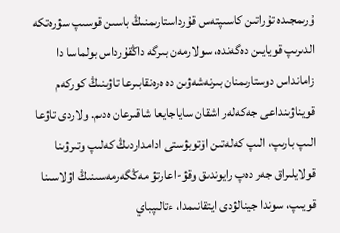ۇرىمجىدە تۇراتىن كاسىپتەس قۇرداستارىمنىڭ باسىن قوسىپ سۋرەتكە الدىرىپ قويايىن دەگەندە، سولارمەن بىرگە داڭقۇرداس بولماسا دا زامانداس دوستارىمنان بىرنەشەۋىن دە ەرەنقابىرعا تاۋىنىڭ كوركەم قويناۋىنداعى جەكەلەر اشقان ساياجايعا شاقىرعان ەدىم. ولاردى تاۋعا الىپ بارىپ، الىپ كەلەتىن اۆتوبۋستى ادامداردىڭ كەلىپ وتىرۋىنا قولايلىراق جەر دەپ رايوندىق وقۋ-اعارتۋ مەڭگەرمەسىنىڭ اۋلاسىنا قويىپ، سوندا جينالۋدى ايتقانىمدا، ءتالىپباي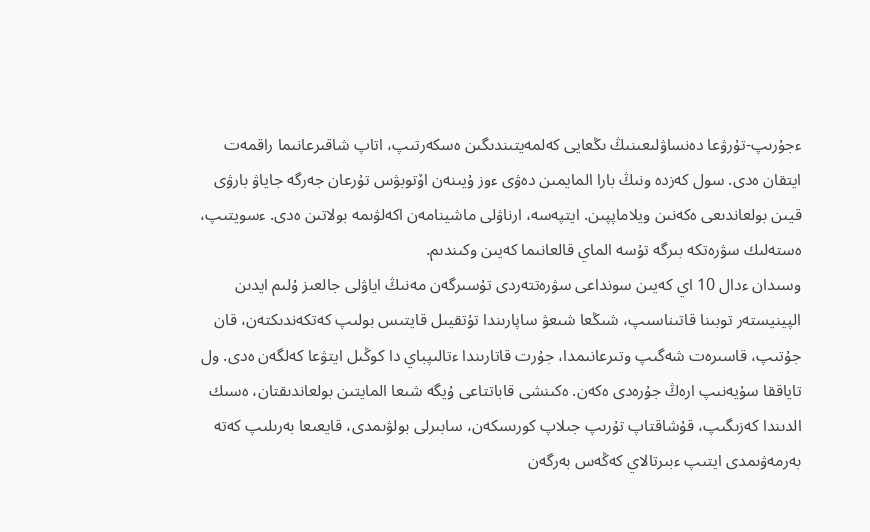ءجۇرىپ-تۇرۋعا دەنساۋلىعىنىڭ ىڭعايى كەلمەيتىندىگىن ەسكەرتىپ، اتاپ شاقىرعانىما راقمەت ايتقان ەدى. سول كەزدە ونىڭ بارا المايمىن دەۋى ءوز ۇيىنەن اۆتوبۋس تۇرعان جەرگە جاياۋ بارۋى قيىن بولعاندىعى ەكەنىن ويلاماپپىن. ايتپەسە، ارناۋلى ماشينامەن اكەلۋىمە بولاتىن ەدى. ءسويتىپ، ەستەلىك سۋرەتكە بىرگە تۇسە الماي قالعانىما كەيىن وكىندىم.
وسىدان ءدال 10 اي كەيىن سونداعى سۋرەتتەردى تۇسىرگەن مەنىڭ اياۋلى جالعىز ۇلىم ايدىن الپينيستەر توبىنا قاتىناسىپ، شىڭعا شىعۋ ساپارىندا تۇتقيىل قايتىس بولىپ كەتكەندىكتەن، قان جۇتىپ، قاسىرەت شەگىپ وتىرعانىمدا، جۇرت قاتارىندا ءتالىپباي دا كوڭىل ايتۋعا كەلگەن ەدى. ول تاياققا سۇيەنىپ ارەڭ جۇرەدى ەكەن. ەكىنشى قاباتتاعى ۇيگە شىعا المايتىن بولعاندىقتان، ەسىك الدىندا كەزىگىپ، قۇشاقتاپ تۇرىپ جىلاپ كورىسكەن، سابىرلى بولۋىمدى، قايعىعا بەرىلىپ كەتە بەرمەۋىمدى ايتىپ ءبىرتالاي كەڭەس بەرگەن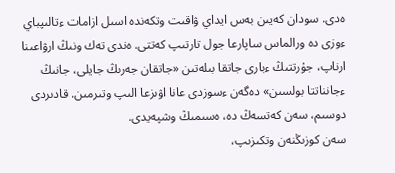ەدى. سودان كەيىن بەس ايداي ۋاقىت وتكەندە اسىل ازامات ءتالىپباي ءوزى دە ورالماس ساپارعا جول تارتىپ كەتتى. ەندى تەك ونىڭ ارۋاعىنا ارناپ، جۇرتتىڭ ءبارى جاتقا بىلەتىن «جاتقان جەرىڭ جايلى، جانىڭ ءجانناتتا بولسىن» دەگەن ءسوزدى عانا اۋىزعا الىپ وتىرمىن. قادىردى دوسىم، سەن كەتسەڭ دە، ەسىمىڭ وشپەيدى.
سەن كوزىڭنەن وتكىزىپ،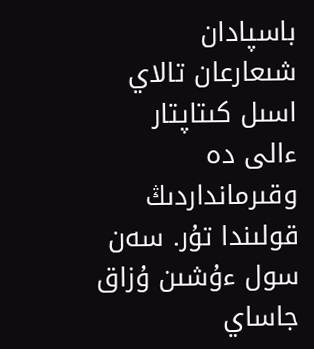باسپادان شىعارعان تالاي اسىل كىتاپتار ءالى دە وقىرمانداردىڭ قولىندا تۇر. سەن سول ءۇشىن ۇزاق جاساي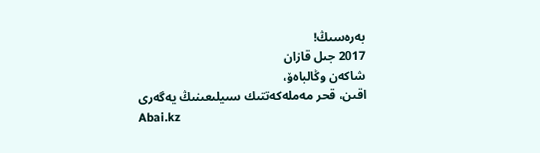بەرەسىڭ!
2017 جىل قازان
شاكەن وڭالباەۆ،
اقىن، قحر مەملەكەتتىك سىيلىعىنىڭ يەگەرى
Abai.kz